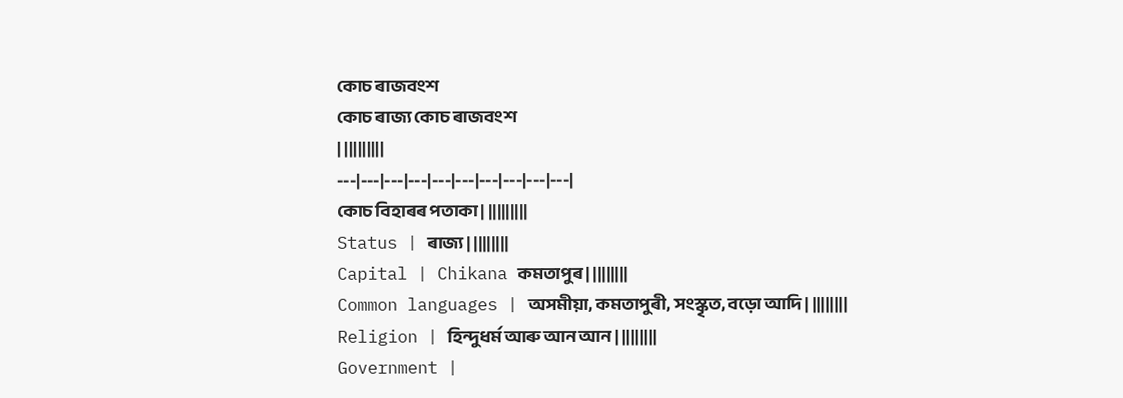কোচ ৰাজবংশ
কোচ ৰাজ্য কোচ ৰাজবংশ
| |||||||||
---|---|---|---|---|---|---|---|---|---|
কোচ বিহাৰৰ পতাকা | |||||||||
Status | ৰাজ্য | ||||||||
Capital | Chikana কমতাপুৰ | ||||||||
Common languages | অসমীয়া, কমতাপুৰী, সংস্কৃত, বড়ো আদি | ||||||||
Religion | হিন্দুধৰ্ম আৰু আন আন | ||||||||
Government |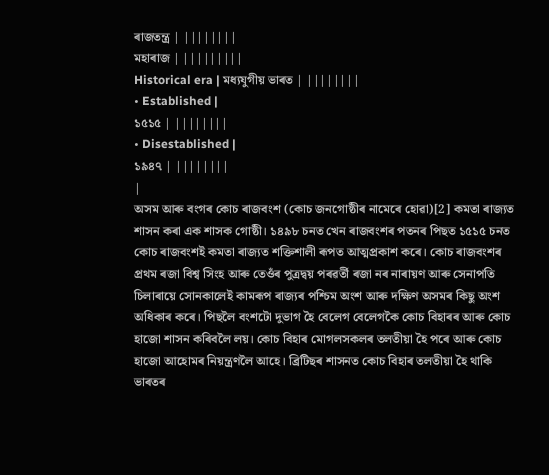ৰাজতন্ত্ৰ | ||||||||
মহাৰাজ | |||||||||
Historical era | মধ্যযুগীয় ভাৰত | ||||||||
• Established |
১৫১৫ | ||||||||
• Disestablished |
১৯৪৭ | ||||||||
|
অসম আৰু বংগৰ কোচ ৰাজবংশ (কোচ জনগোষ্ঠীৰ নামেৰে হোৱা)[2] কমতা ৰাজ্যত শাসন কৰা এক শাসক গোষ্ঠী। ১৪৯৮ চনত খেন ৰাজবংশৰ পতনৰ পিছত ১৫১৫ চনত কোচ ৰাজবংশই কমতা ৰাজ্যত শক্তিশালী ৰূপত আত্মপ্ৰকাশ কৰে। কোচ ৰাজবংশৰ প্ৰথম ৰজা বিশ্ব সিংহ আৰু তেওঁৰ পুত্ৰদ্বয় পৰৱৰ্তী ৰজা নৰ নাৰায়ণ আৰু সেনাপতি চিলাৰায়ে সোনকালেই কামৰূপ ৰাজ্যৰ পশ্চিম অংশ আৰু দক্ষিণ অসমৰ কিছু অংশ অধিকাৰ কৰে। পিছলৈ বংশটো দুভাগ হৈ বেলেগ বেলেগকৈ কোচ বিহাৰৰ আৰু কোচ হাজো শাসন কৰিবলৈ লয়। কোচ বিহাৰ মোগলসকলৰ তলতীয়া হৈ পৰে আৰু কোচ হাজো আহোমৰ নিয়ন্ত্ৰণলৈ আহে। ব্ৰিটিছৰ শাসনত কোচ বিহাৰ তলতীয়া হৈ থাকি ভাৰতৰ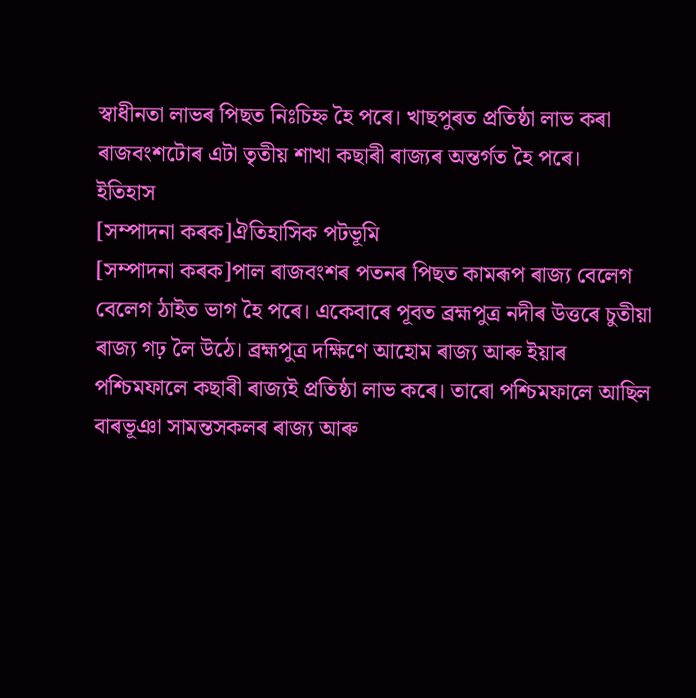স্বাধীনতা লাভৰ পিছত নিঃচিহ্ন হৈ পৰে। খাছপুৰত প্ৰতিষ্ঠা লাভ কৰা ৰাজবংশটোৰ এটা তৃতীয় শাখা কছাৰী ৰাজ্যৰ অন্তৰ্গত হৈ পৰে।
ইতিহাস
[সম্পাদনা কৰক]ঐতিহাসিক পটভূমি
[সম্পাদনা কৰক]পাল ৰাজবংশৰ পতনৰ পিছত কামৰূপ ৰাজ্য বেলেগ বেলেগ ঠাইত ভাগ হৈ পৰে। একেবাৰে পূবত ব্ৰহ্মপুত্ৰ নদীৰ উত্তৰে চুতীয়া ৰাজ্য গঢ় লৈ উঠে। ব্ৰহ্মপুত্ৰ দক্ষিণে আহোম ৰাজ্য আৰু ইয়াৰ পশ্চিমফালে কছাৰী ৰাজ্যই প্ৰতিষ্ঠা লাভ কৰে। তাৰো পশ্চিমফালে আছিল বাৰভূঞা সামন্তসকলৰ ৰাজ্য আৰু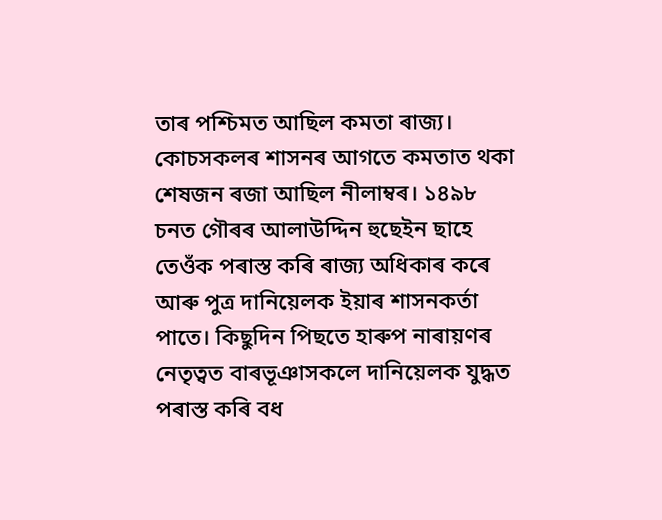তাৰ পশ্চিমত আছিল কমতা ৰাজ্য। কোচসকলৰ শাসনৰ আগতে কমতাত থকা শেষজন ৰজা আছিল নীলাম্বৰ। ১৪৯৮ চনত গৌৰৰ আলাউদ্দিন হুছেইন ছাহে তেওঁক পৰাস্ত কৰি ৰাজ্য অধিকাৰ কৰে আৰু পুত্ৰ দানিয়েলক ইয়াৰ শাসনকৰ্তা পাতে। কিছুদিন পিছতে হাৰুপ নাৰায়ণৰ নেতৃত্বত বাৰভূঞাসকলে দানিয়েলক যুদ্ধত পৰাস্ত কৰি বধ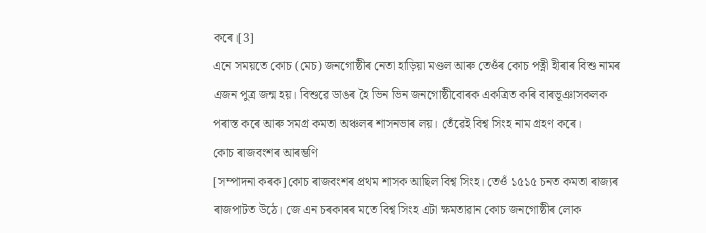কৰে।[3]
এনে সময়তে কোচ (মেচ) জনগোষ্ঠীৰ নেতা হাড়িয়া মণ্ডল আৰু তেওঁৰ কোচ পত্নী হীৰাৰ বিশু নামৰ এজন পুত্ৰ জন্ম হয়। বিশুৱে ডাঙৰ হৈ ভিন ভিন জনগোষ্ঠীবোৰক একত্ৰিত কৰি বাৰভূঞাসকলক পৰাস্ত কৰে আৰু সমগ্ৰ কমতা অঞ্চলৰ শাসনভাৰ লয়। তেঁৱেই বিশ্ব সিংহ নাম গ্ৰহণ কৰে।
কোচ ৰাজবংশৰ আৰম্ভণি
[সম্পাদনা কৰক]কোচ ৰাজবংশৰ প্ৰথম শাসক আছিল বিশ্ব সিংহ। তেওঁ ১৫১৫ চনত কমতা ৰাজ্যৰ ৰাজপাটত উঠে। জে এন চৰকাৰৰ মতে বিশ্ব সিংহ এটা ক্ষমতাৱান কোচ জনগোষ্ঠীৰ লোক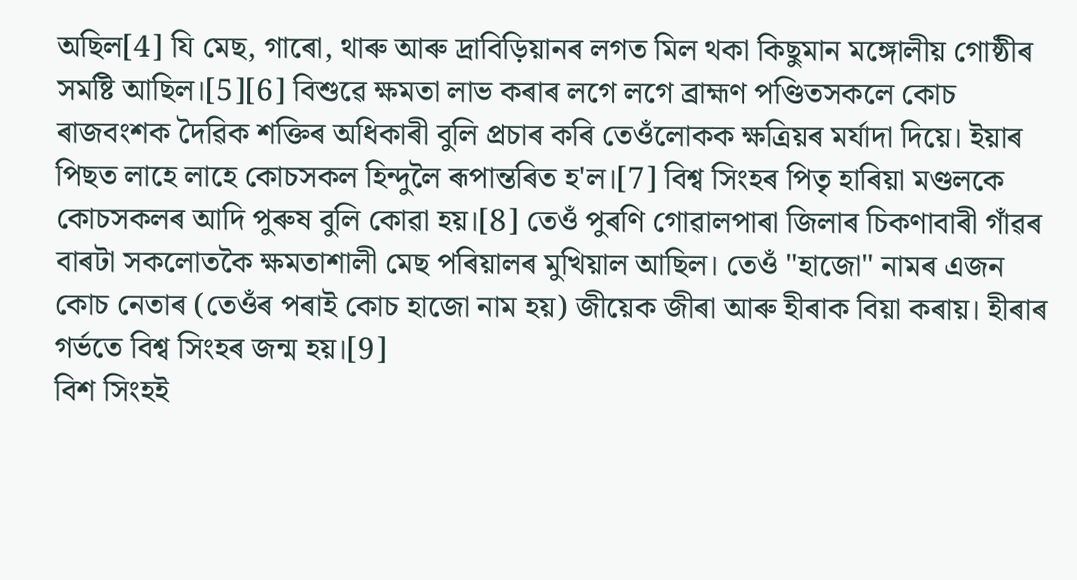অছিল[4] যি মেছ, গাৰো, থাৰু আৰু দ্ৰাবিড়িয়ানৰ লগত মিল থকা কিছুমান মঙ্গোলীয় গোষ্ঠীৰ সমষ্টি আছিল।[5][6] বিশুৱে ক্ষমতা লাভ কৰাৰ লগে লগে ব্ৰাহ্মণ পণ্ডিতসকলে কোচ ৰাজবংশক দৈৱিক শক্তিৰ অধিকাৰী বুলি প্ৰচাৰ কৰি তেওঁলোকক ক্ষত্ৰিয়ৰ মৰ্যাদা দিয়ে। ইয়াৰ পিছত লাহে লাহে কোচসকল হিন্দুলৈ ৰূপান্তৰিত হ'ল।[7] বিশ্ব সিংহৰ পিতৃ হাৰিয়া মণ্ডলকে কোচসকলৰ আদি পুৰুষ বুলি কোৱা হয়।[8] তেওঁ পুৰণি গোৱালপাৰা জিলাৰ চিকণাবাৰী গাঁৱৰ বাৰটা সকলোতকৈ ক্ষমতাশালী মেছ পৰিয়ালৰ মুখিয়াল আছিল। তেওঁ "হাজো" নামৰ এজন কোচ নেতাৰ (তেওঁৰ পৰাই কোচ হাজো নাম হয়) জীয়েক জীৰা আৰু হীৰাক বিয়া কৰায়। হীৰাৰ গৰ্ভতে বিশ্ব সিংহৰ জন্ম হয়।[9]
বিশ সিংহই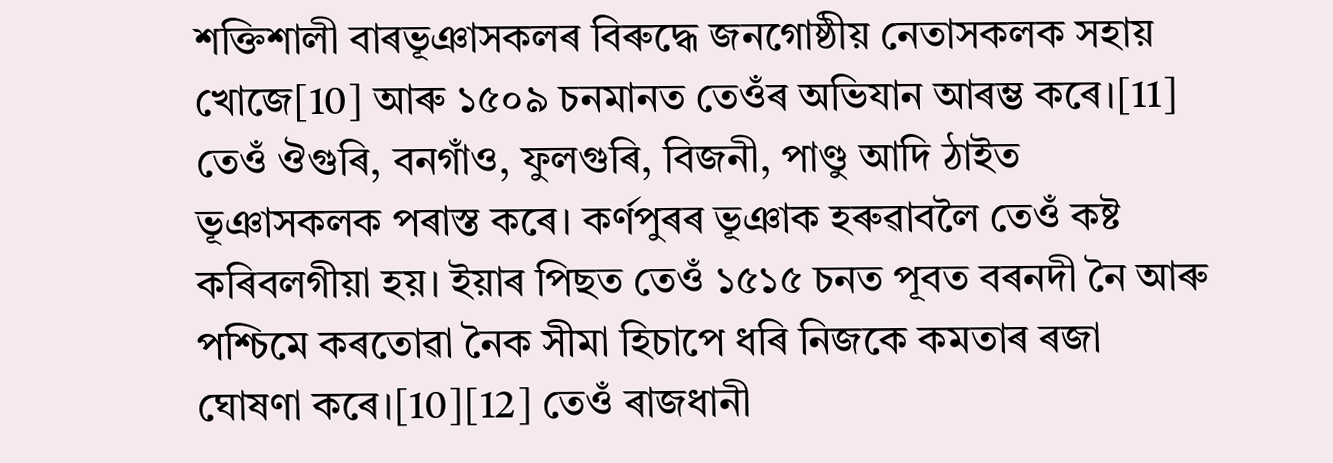শক্তিশালী বাৰভূঞাসকলৰ বিৰুদ্ধে জনগোষ্ঠীয় নেতাসকলক সহায় খোজে[10] আৰু ১৫০৯ চনমানত তেওঁৰ অভিযান আৰম্ভ কৰে।[11] তেওঁ ঔগুৰি, বনগাঁও, ফুলগুৰি, বিজনী, পাণ্ডু আদি ঠাইত ভূঞাসকলক পৰাস্ত কৰে। কৰ্ণপুৰৰ ভূঞাক হৰুৱাবলৈ তেওঁ কষ্ট কৰিবলগীয়া হয়। ইয়াৰ পিছত তেওঁ ১৫১৫ চনত পূবত বৰনদী নৈ আৰু পশ্চিমে কৰতোৱা নৈক সীমা হিচাপে ধৰি নিজকে কমতাৰ ৰজা ঘোষণা কৰে।[10][12] তেওঁ ৰাজধানী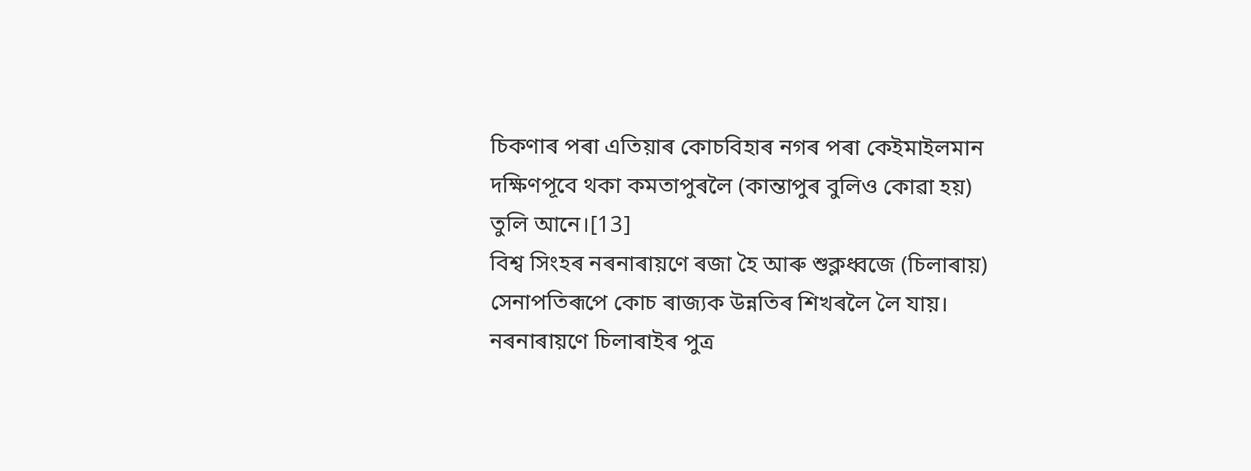চিকণাৰ পৰা এতিয়াৰ কোচবিহাৰ নগৰ পৰা কেইমাইলমান দক্ষিণপূবে থকা কমতাপুৰলৈ (কান্তাপুৰ বুলিও কোৱা হয়) তুলি আনে।[13]
বিশ্ব সিংহৰ নৰনাৰায়ণে ৰজা হৈ আৰু শুক্লধ্বজে (চিলাৰায়) সেনাপতিৰূপে কোচ ৰাজ্যক উন্নতিৰ শিখৰলৈ লৈ যায়। নৰনাৰায়ণে চিলাৰাইৰ পুত্ৰ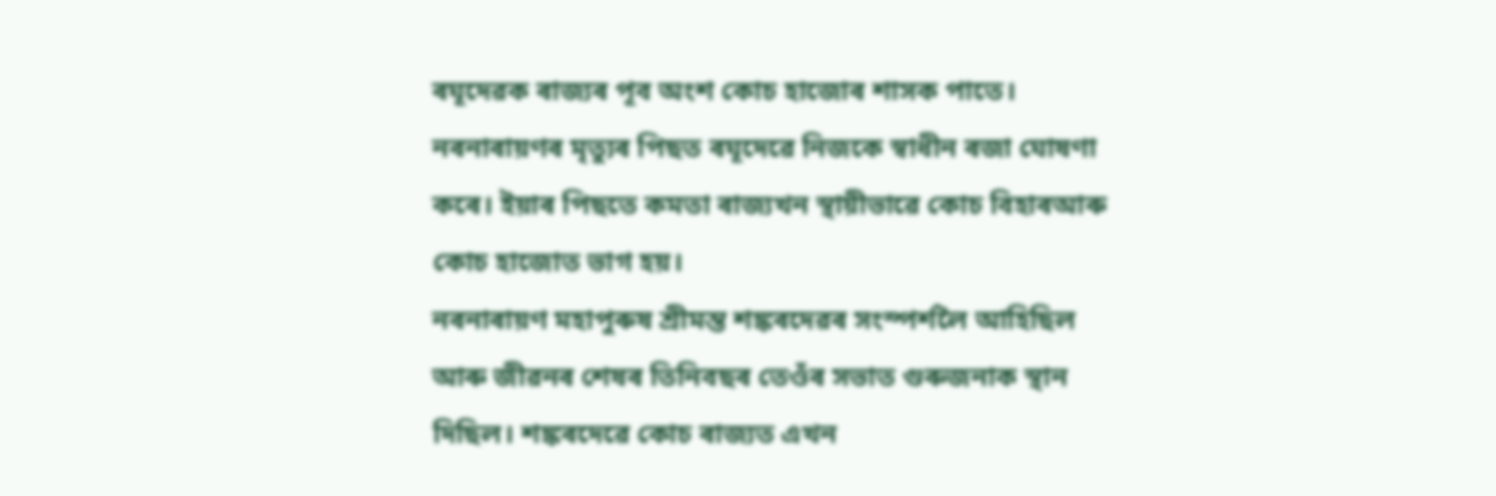ৰঘূদেৱক ৰাজ্যৰ পূব অংশ কোচ হাজোৰ শাসক পাতে। নৰনাৰায়ণৰ মৃত্যুৰ পিছত ৰঘূদেৱে নিজকে স্বাধীন ৰজা ঘোষণা কৰে। ইয়াৰ পিছতে কমতা ৰাজ্যখন স্থায়ীভাৱে কোচ বিহাৰআৰু কোচ হাজোত ভাগ হয়।
নৰনাৰায়ণ মহাপুৰুষ শ্ৰীমন্ত শঙ্কৰদেৱৰ সংস্পৰ্শলৈ আহিছিল আৰু জীৱনৰ শেষৰ তিনিবছৰ তেওঁৰ সভাত গুৰুজনাক স্থান দিছিল। শঙ্কৰদেৱে কোচ ৰাজ্যত এখন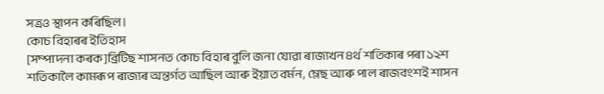সত্ৰও স্থাপন কৰিছিল।
কোচ বিহাৰৰ ইতিহাস
[সম্পাদনা কৰক]ব্ৰিটিছ শাসনত কোচ বিহাৰ বুলি জনা যোৱা ৰাজ্যখন ৪ৰ্থ শতিকাৰ পৰা ১২শ শতিকালৈ কামৰূপ ৰাজ্যৰ অন্তৰ্গত আছিল আৰু ইয়াত বৰ্মন, ম্লেছ আৰু পাল ৰাজবংশই শাসন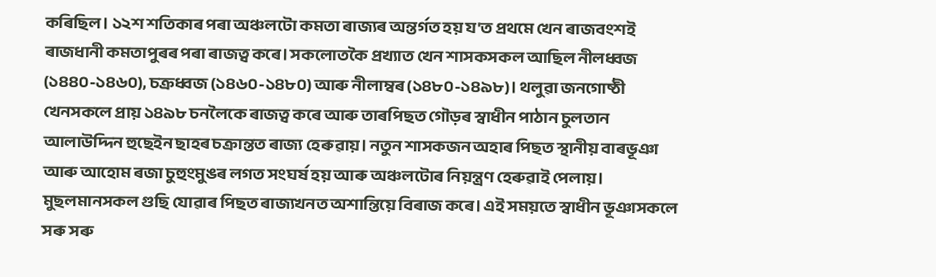কৰিছিল। ১২শ শতিকাৰ পৰা অঞ্চলটো কমতা ৰাজ্যৰ অন্তৰ্গত হয় য'ত প্ৰথমে খেন ৰাজবংশই ৰাজধানী কমতাপুৰৰ পৰা ৰাজত্ব কৰে। সকলোতকৈ প্ৰখ্যাত খেন শাসকসকল আছিল নীলধ্বজ (১৪৪০-১৪৬০), চক্ৰধ্বজ (১৪৬০-১৪৮০) আৰু নীলাম্বৰ (১৪৮০-১৪৯৮)। থলুৱা জনগোষ্ঠী খেনসকলে প্ৰায় ১৪৯৮ চনলৈকে ৰাজত্ব কৰে আৰু তাৰপিছত গৌড়ৰ স্বাধীন পাঠান চুলতান আলাউদ্দিন হুছেইন ছাহৰ চক্ৰান্তত ৰাজ্য হেৰুৱায়। নতুন শাসকজন অহাৰ পিছত স্থানীয় বাৰভূঞা আৰু আহোম ৰজা চুহুংমুঙৰ লগত সংঘৰ্ষ হয় আৰু অঞ্চলটোৰ নিয়ন্ত্ৰণ হেৰুৱাই পেলায়।
মুছলমানসকল গুছি যোৱাৰ পিছত ৰাজ্যখনত অশান্তিয়ে বিৰাজ কৰে। এই সময়তে স্বাধীন ভূঞাসকলে সৰু সৰু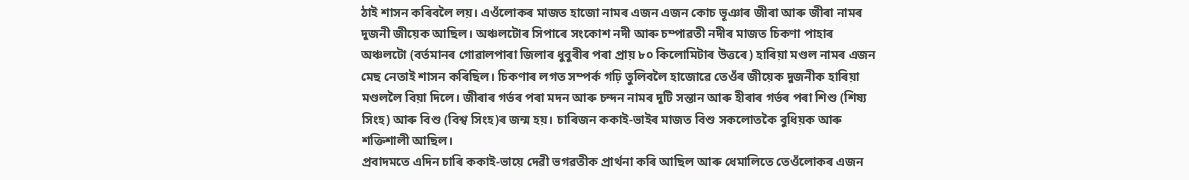ঠাই শাসন কৰিবলৈ লয়। এওঁলোকৰ মাজত হাজো নামৰ এজন এজন কোচ ভূঞাৰ জীৰা আৰু জীৰা নামৰ দুজনী জীয়েক আছিল। অঞ্চলটোৰ সিপাৰে সংকোশ নদী আৰু চম্পাৱতী নদীৰ মাজত চিকণা পাহাৰ অঞ্চলটো (বৰ্তমানৰ গোৱালপাৰা জিলাৰ ধুবুৰীৰ পৰা প্ৰায় ৮০ কিলোমিটাৰ উত্তৰে) হাৰিয়া মণ্ডল নামৰ এজন মেছ নেতাই শাসন কৰিছিল। চিকণাৰ লগত সম্পৰ্ক গঢ়ি তুলিবলৈ হাজোৱে তেওঁৰ জীয়েক দুজনীক হাৰিয়া মণ্ডললৈ বিয়া দিলে। জীৰাৰ গৰ্ভৰ পৰা মদন আৰু চন্দন নামৰ দুটি সন্তান আৰু হীৰাৰ গৰ্ভৰ পৰা শিশু (শিষ্য সিংহ) আৰু বিশু (বিশ্ব সিংহ)ৰ জন্ম হয়। চাৰিজন ককাই-ভাইৰ মাজত বিশু সকলোতকৈ বুধিয়ক আৰু শক্তিশালী আছিল।
প্ৰবাদমতে এদিন চাৰি ককাই-ভায়ে দেৱী ভগৱতীক প্ৰাৰ্থনা কৰি আছিল আৰু ধেমালিতে তেওঁলোকৰ এজন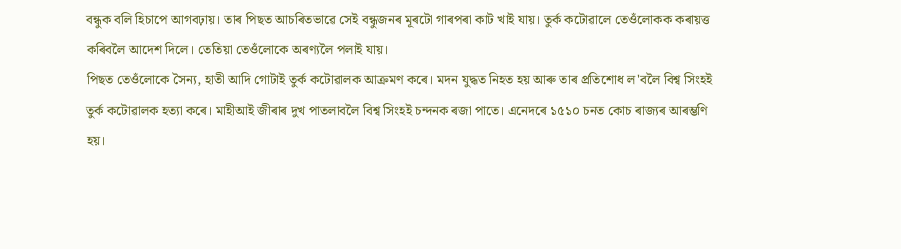বন্ধুক বলি হিচাপে আগবঢ়ায়। তাৰ পিছত আচৰিতভাৱে সেই বন্ধুজনৰ মূৰটো গাৰপৰা কাট খাই যায়। তুৰ্ক কটোৱালে তেওঁলোকক কৰায়ত্ত কৰিবলৈ আদেশ দিলে। তেতিয়া তেওঁলোকে অৰণ্যলৈ পলাই যায়।
পিছত তেওঁলোকে সৈন্য, হাতী আদি গোটাই তুৰ্ক কটোৱালক আক্ৰমণ কৰে। মদন যুদ্ধত নিহত হয় আৰু তাৰ প্ৰতিশোধ ল'বলৈ বিশ্ব সিংহই তুৰ্ক কটোৱালক হত্যা কৰে। মাহীআই জীৰাৰ দুখ পাতলাবলৈ বিশ্ব সিংহই চন্দনক ৰজা পাতে। এনেদৰে ১৫১০ চনত কোচ ৰাজ্যৰ আৰম্ভণি হয়।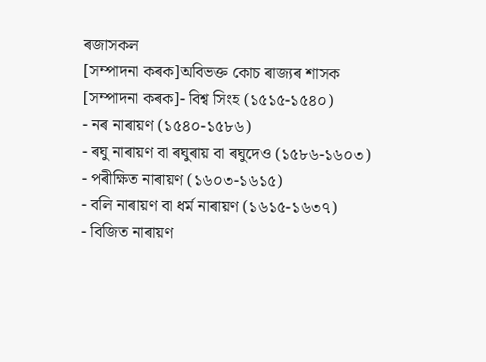ৰজাসকল
[সম্পাদনা কৰক]অবিভক্ত কোচ ৰাজ্যৰ শাসক
[সম্পাদনা কৰক]- বিশ্ব সিংহ (১৫১৫-১৫৪০)
- নৰ নাৰায়ণ (১৫৪০-১৫৮৬)
- ৰঘু নাৰায়ণ বা ৰঘুৰায় বা ৰঘুদেও (১৫৮৬-১৬০৩)
- পৰীক্ষিত নাৰায়ণ (১৬০৩-১৬১৫)
- বলি নাৰায়ণ বা ধৰ্ম নাৰায়ণ (১৬১৫-১৬৩৭)
- বিজিত নাৰায়ণ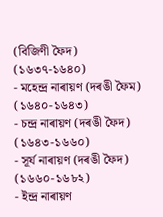(বিজিণী ফৈদ) (১৬৩৭-১৬৪০)
- মহেন্দ্ৰ নাৰায়ণ (দৰঙী ফৈম) (১৬৪০-১৬৪৩)
- চন্দ্ৰ নাৰায়ণ (দৰঙী ফৈদ) (১৬৪৩-১৬৬০)
- সূৰ্য নাৰায়ণ (দৰঙী ফৈদ) (১৬৬০-১৬৮২)
- ইন্দ্ৰ নাৰায়ণ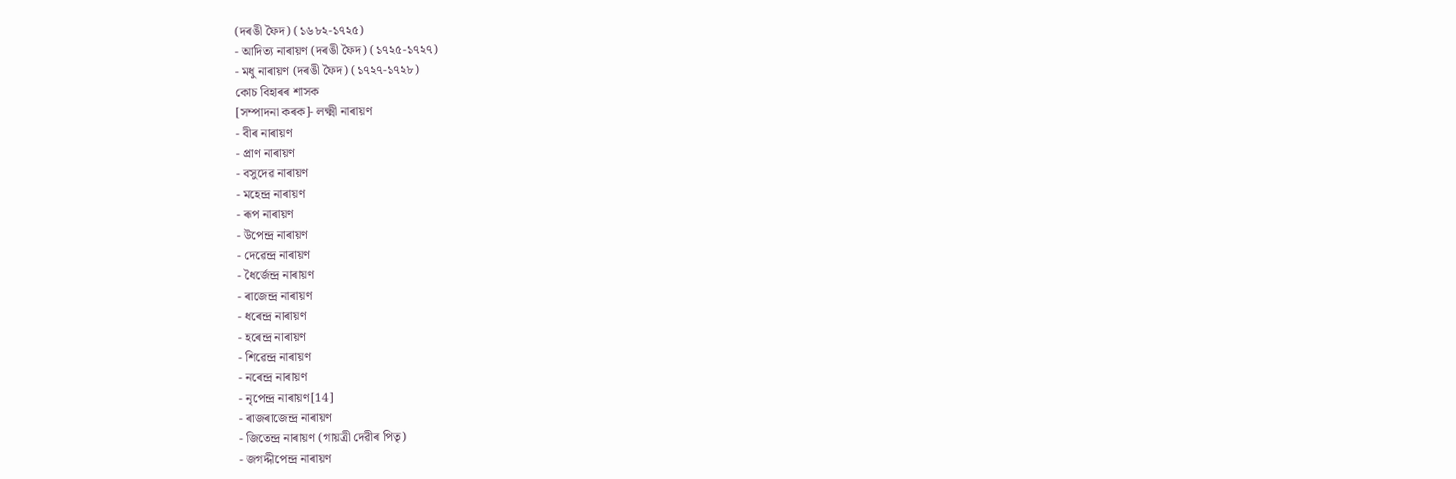(দৰঙী ফৈদ) (১৬৮২-১৭২৫)
- আদিত্য নাৰায়ণ (দৰঙী ফৈদ) (১৭২৫-১৭২৭)
- মধু নাৰায়ণ (দৰঙী ফৈদ) (১৭২৭-১৭২৮)
কোচ বিহাৰৰ শাসক
[সম্পাদনা কৰক]- লক্ষ্মী নাৰায়ণ
- বীৰ নাৰায়ণ
- প্ৰাণ নাৰায়ণ
- বসুদেৱ নাৰায়ণ
- মহেন্দ্ৰ নাৰায়ণ
- ৰূপ নাৰায়ণ
- উপেন্দ্ৰ নাৰায়ণ
- দেৱেন্দ্ৰ নাৰায়ণ
- ধৈৰ্জেন্দ্ৰ নাৰায়ণ
- ৰাজেন্দ্ৰ নাৰায়ণ
- ধৰেন্দ্ৰ নাৰায়ণ
- হৰেন্দ্ৰ নাৰায়ণ
- শিৱেন্দ্ৰ নাৰায়ণ
- নৰেন্দ্ৰ নাৰায়ণ
- নৃপেন্দ্ৰ নাৰায়ণ[14]
- ৰাজৰাজেন্দ্ৰ নাৰায়ণ
- জিতেন্দ্ৰ নাৰায়ণ (গায়ত্ৰী দেৱীৰ পিতৃ)
- জগদ্দীপেন্দ্ৰ নাৰায়ণ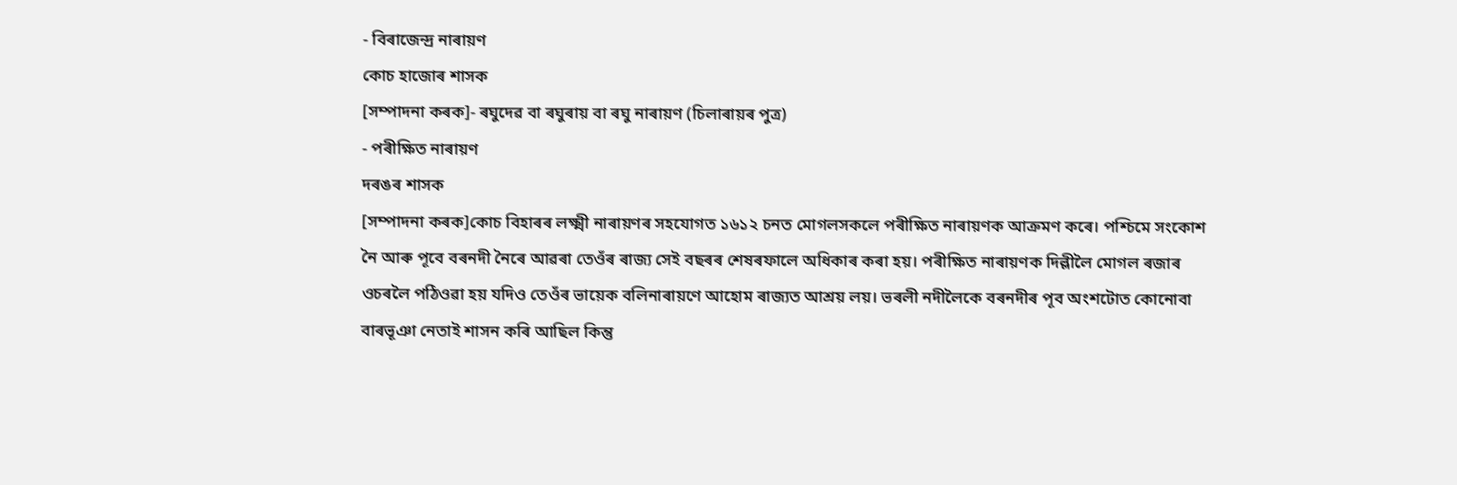- বিৰাজেন্দ্ৰ নাৰায়ণ
কোচ হাজোৰ শাসক
[সম্পাদনা কৰক]- ৰঘুদেৱ বা ৰঘুৰায় বা ৰঘু নাৰায়ণ (চিলাৰায়ৰ পুত্ৰ)
- পৰীক্ষিত নাৰায়ণ
দৰঙৰ শাসক
[সম্পাদনা কৰক]কোচ বিহাৰৰ লক্ষ্মী নাৰায়ণৰ সহযোগত ১৬১২ চনত মোগলসকলে পৰীক্ষিত নাৰায়ণক আক্ৰমণ কৰে। পশ্চিমে সংকোশ নৈ আৰু পূবে বৰনদী নৈৰে আৱৰা তেওঁৰ ৰাজ্য সেই বছৰৰ শেষৰফালে অধিকাৰ কৰা হয়। পৰীক্ষিত নাৰায়ণক দিল্লীলৈ মোগল ৰজাৰ ওচৰলৈ পঠিওৱা হয় যদিও তেওঁৰ ভায়েক বলিনাৰায়ণে আহোম ৰাজ্যত আশ্ৰয় লয়। ভৰলী নদীলৈকে বৰনদীৰ পূব অংশটোত কোনোবা বাৰভূঞা নেতাই শাসন কৰি আছিল কিন্তু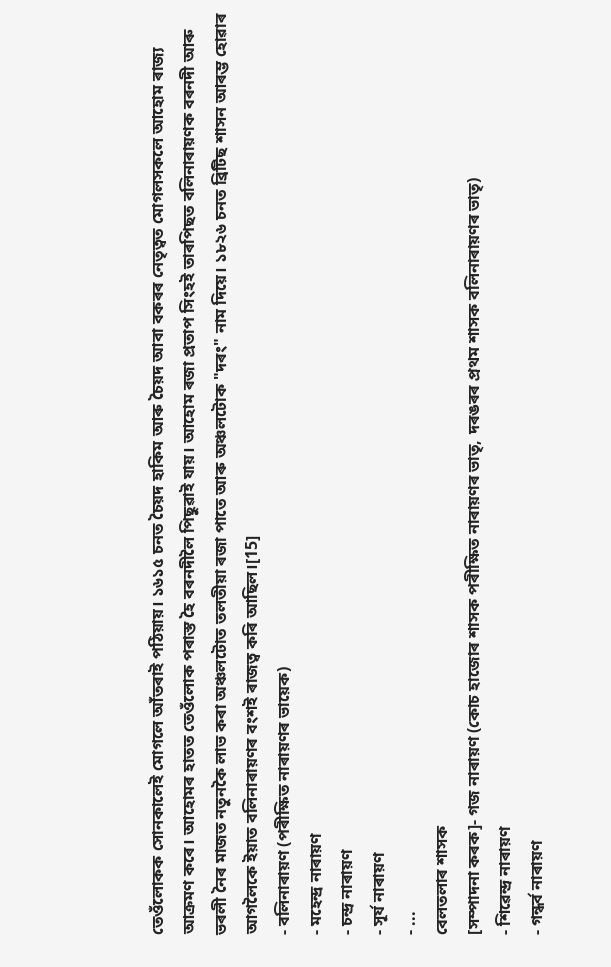তেওঁলোকক সোনকালেই মোগলে আঁতৰাই পঠিয়ায়। ১৬১৫ চনত চৈয়দ হাকিম আৰু চৈয়দ আবা বকৰৰ নেতৃত্বত মোগলসকলে আহোম ৰাজ্য আক্ৰমণ কৰে। আহোমৰ হাতত তেওঁলোক পৰাস্ত হৈ বৰনদীলৈ পিছুৱাই যায়। আহোম ৰজা প্ৰতাপ সিংহই তাৰপিছত বলিনাৰায়ণক বৰনদী আৰু ভৰলী নৈৰ মাজত নতুনকৈ লাভ কৰা অঞ্চলটোত তলতীয়া ৰজা পাতে আৰু অঞ্চলটোক "দৰং" নাম দিয়ে। ১৮২৬ চনত ব্ৰিটিছ শাসন আৰম্ভ হোৱাৰ আগলৈকে ইয়াত বলিনাৰায়ণৰ বংশই ৰাজত্ব কৰি আছিল।[15]
- বলিনাৰায়ণ (পৰীক্ষিত নাৰায়ণৰ ভায়েক)
- মহেন্দ্ৰ নাৰায়ণ
- চন্দ্ৰ নাৰায়ণ
- সূৰ্য নাৰায়ণ
- ...
বেলতলাৰ শাসক
[সম্পাদনা কৰক]- গজ নাৰায়ণ (কোচ হাজোৰ শাসক পৰীক্ষিত নাৰায়ণৰ ভাতৃ, দৰঙৰৰ প্ৰথম শাসক বলিনাৰায়ণৰ ভাতৃ)
- শিৱেন্দ্ৰ নাৰায়ণ
- গন্ধৰ্ব নাৰায়ণ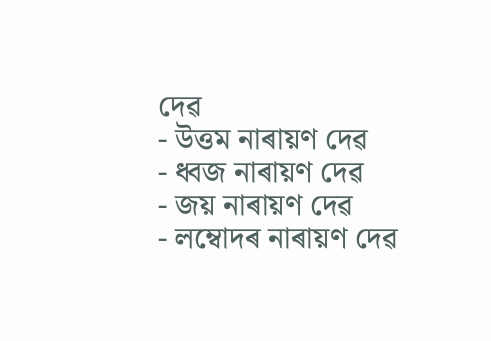দেৱ
- উত্তম নাৰায়ণ দেৱ
- ধ্বজ নাৰায়ণ দেৱ
- জয় নাৰায়ণ দেৱ
- লম্বোদৰ নাৰায়ণ দেৱ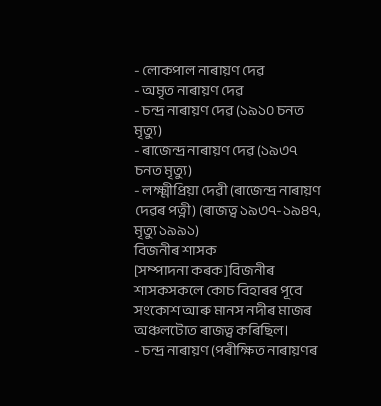- লোকপাল নাৰায়ণ দেৱ
- অমৃত নাৰায়ণ দেৱ
- চন্দ্ৰ নাৰায়ণ দেৱ (১৯১০ চনত মৃত্যু)
- ৰাজেন্দ্ৰ নাৰায়ণ দেৱ (১৯৩৭ চনত মৃত্যু)
- লক্ষ্মীপ্ৰিয়া দেৱী (ৰাজেন্দ্ৰ নাৰায়ণ দেৱৰ পত্নী) (ৰাজত্ব ১৯৩৭-১৯৪৭, মৃত্যু ১৯৯১)
বিজনীৰ শাসক
[সম্পাদনা কৰক]বিজনীৰ শাসকসকলে কোচ বিহাৰৰ পূবে সংকোশ আৰু মানস নদীৰ মাজৰ অঞ্চলটোত ৰাজত্ব কৰিছিল।
- চন্দ্ৰ নাৰায়ণ (পৰীক্ষিত নাৰায়ণৰ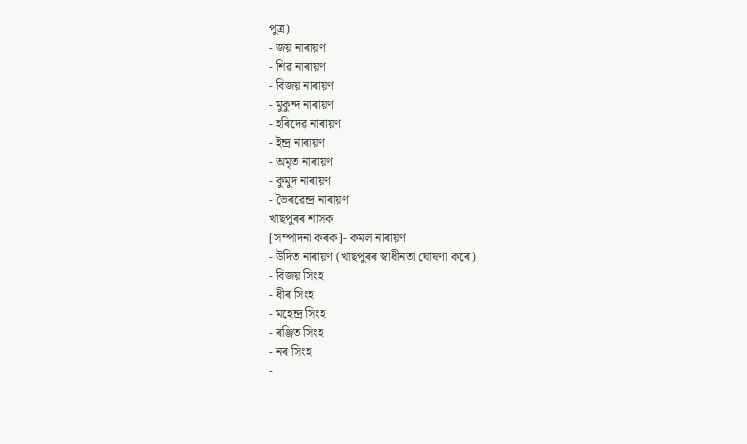পুত্ৰ)
- জয় নাৰায়ণ
- শিৱ নাৰায়ণ
- বিজয় নাৰায়ণ
- মুকুন্দ নাৰায়ণ
- হৰিদেৱ নাৰায়ণ
- ইন্দ্ৰ নাৰায়ণ
- অমৃত নাৰায়ণ
- কুমুদ নাৰায়ণ
- ভৈৰৱেন্দ্ৰ নাৰায়ণ
খাছপুৰৰ শাসক
[সম্পাদনা কৰক]- কমল নাৰায়ণ
- উদিত নাৰায়ণ (খাছপুৰৰ স্বাধীনতা ঘোষণা কৰে)
- বিজয় সিংহ
- ধীৰ সিংহ
- মহেন্দ্ৰ সিংহ
- ৰঞ্জিত সিংহ
- নৰ সিংহ
-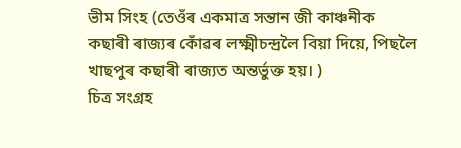ভীম সিংহ (তেওঁৰ একমাত্ৰ সন্তান জী কাঞ্চনীক কছাৰী ৰাজ্যৰ কোঁৱৰ লক্ষ্মীচন্দ্ৰলৈ বিয়া দিয়ে, পিছলৈ খাছপুৰ কছাৰী ৰাজ্যত অন্তৰ্ভুক্ত হয়। )
চিত্ৰ সংগ্ৰহ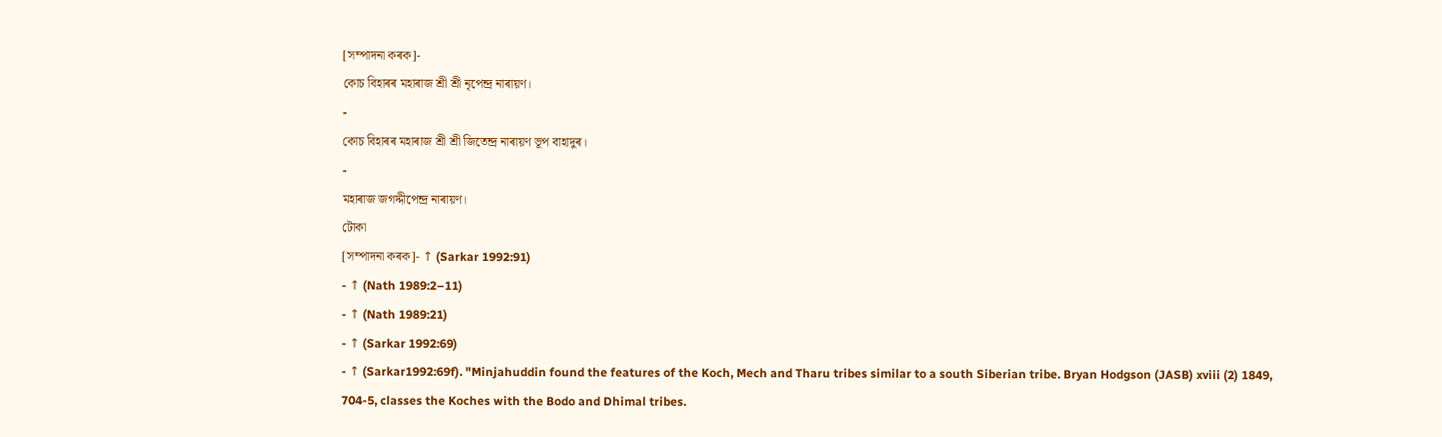[সম্পাদনা কৰক]-
কোচ বিহাৰৰ মহাৰাজ শ্ৰী শ্ৰী নৃপেন্দ্ৰ নাৰায়ণ।
-
কোচ বিহাৰৰ মহাৰাজ শ্ৰী শ্ৰী জিতেন্দ্ৰ নাৰায়ণ ভূপ বাহাদুৰ।
-
মহাৰাজ জগদ্দীপেন্দ্ৰ নাৰায়ণ।
টোকা
[সম্পাদনা কৰক]- ↑ (Sarkar 1992:91)
- ↑ (Nath 1989:2–11)
- ↑ (Nath 1989:21)
- ↑ (Sarkar 1992:69)
- ↑ (Sarkar1992:69f). "Minjahuddin found the features of the Koch, Mech and Tharu tribes similar to a south Siberian tribe. Bryan Hodgson (JASB) xviii (2) 1849, 704-5, classes the Koches with the Bodo and Dhimal tribes.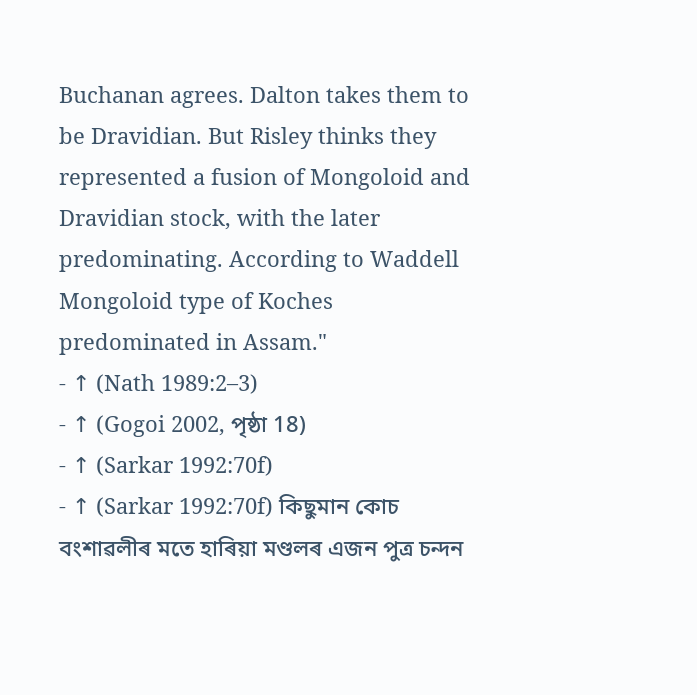Buchanan agrees. Dalton takes them to be Dravidian. But Risley thinks they represented a fusion of Mongoloid and Dravidian stock, with the later predominating. According to Waddell Mongoloid type of Koches predominated in Assam."
- ↑ (Nath 1989:2–3)
- ↑ (Gogoi 2002, পৃষ্ঠা 18)
- ↑ (Sarkar 1992:70f)
- ↑ (Sarkar 1992:70f) কিছুমান কোচ বংশাৱলীৰ মতে হাৰিয়া মণ্ডলৰ এজন পুত্ৰ চন্দন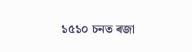১৫১০ চনত ৰজা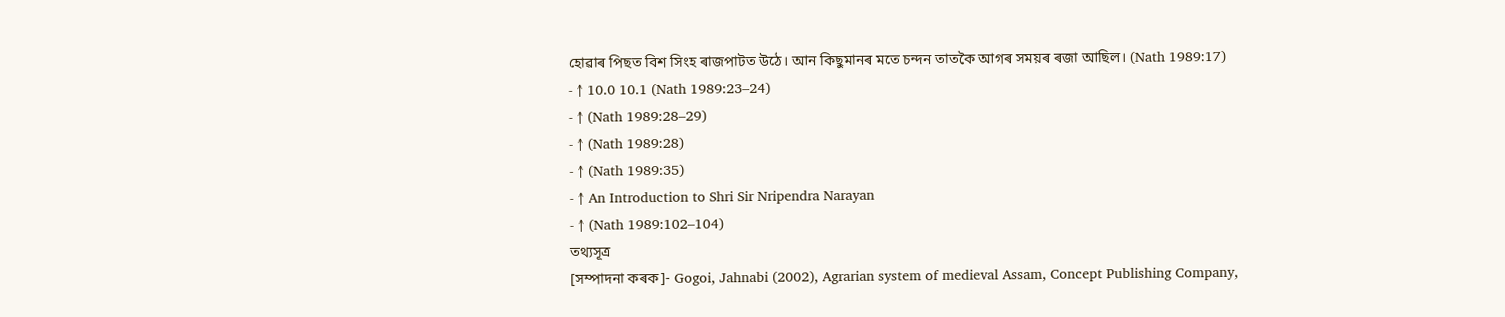হোৱাৰ পিছত বিশ সিংহ ৰাজপাটত উঠে। আন কিছুমানৰ মতে চন্দন তাতকৈ আগৰ সময়ৰ ৰজা আছিল। (Nath 1989:17)
- ↑ 10.0 10.1 (Nath 1989:23–24)
- ↑ (Nath 1989:28–29)
- ↑ (Nath 1989:28)
- ↑ (Nath 1989:35)
- ↑ An Introduction to Shri Sir Nripendra Narayan
- ↑ (Nath 1989:102–104)
তথ্যসূত্ৰ
[সম্পাদনা কৰক]- Gogoi, Jahnabi (2002), Agrarian system of medieval Assam, Concept Publishing Company,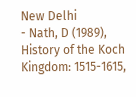New Delhi
- Nath, D (1989), History of the Koch Kingdom: 1515-1615,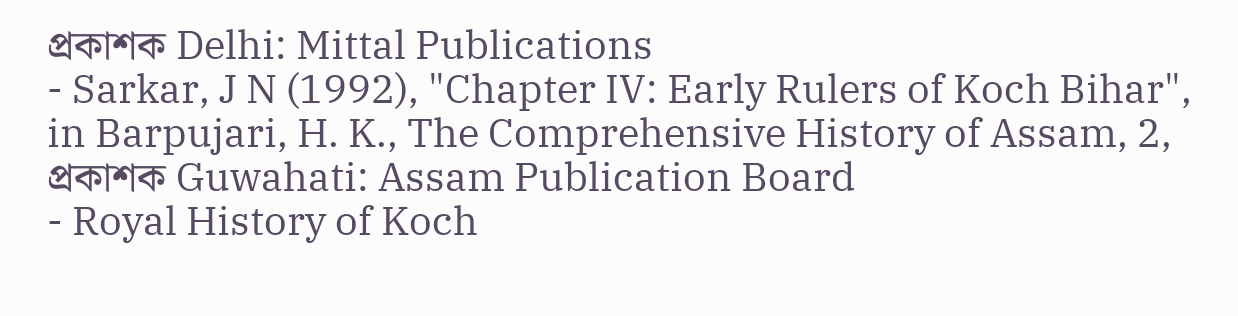প্ৰকাশক Delhi: Mittal Publications
- Sarkar, J N (1992), "Chapter IV: Early Rulers of Koch Bihar", in Barpujari, H. K., The Comprehensive History of Assam, 2, প্ৰকাশক Guwahati: Assam Publication Board
- Royal History of Koch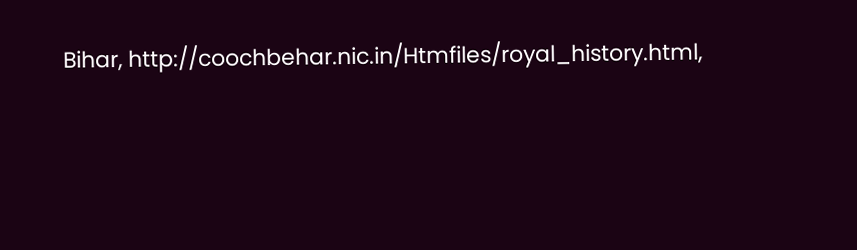Bihar, http://coochbehar.nic.in/Htmfiles/royal_history.html,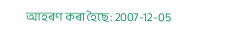আহৰণ কৰা হৈছে: 2007-12-05